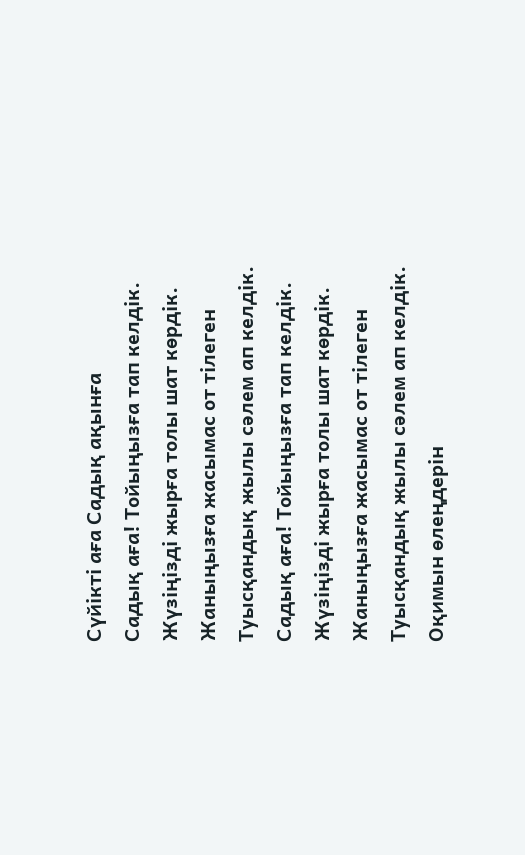Сүйікті аға Садық ақынға
Садық аға! Тойыңызға тап келдік.
Жүзіңізді жырға толы шат көрдік.
Жаныңызға жасымас от тілеген
Туысқандық жылы сəлем ап келдік.
Садық аға! Тойыңызға тап келдік.
Жүзіңізді жырға толы шат көрдік.
Жаныңызға жасымас от тілеген
Туысқандық жылы сəлем ап келдік.
Оқимын өлеңдерін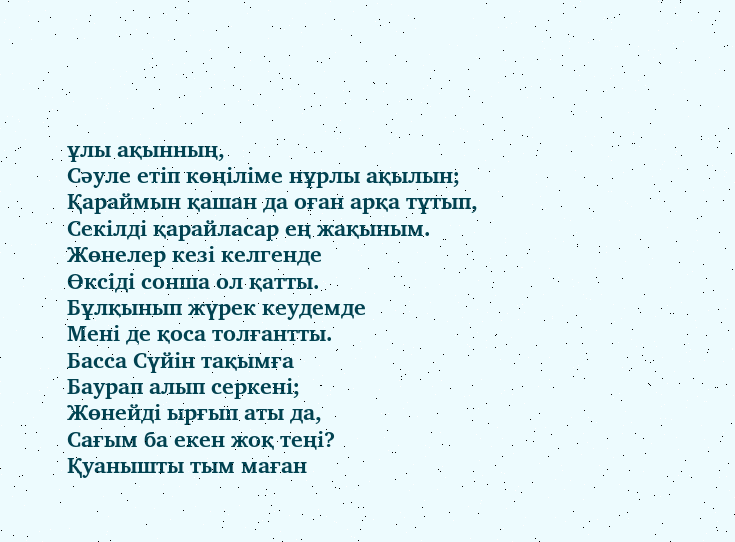ұлы ақынның,
Сəуле етіп көңіліме нұрлы ақылын;
Қараймын қашан да оған арқа тұтып,
Секілді қарайласар ең жақыным.
Жөнелер кезі келгенде
Өксіді сонша ол қатты.
Бұлқынып жүрек кеудемде
Мені де қоса толғантты.
Басса Сүйін тақымға
Баурап алып серкені;
Жөнейді ырғып аты да,
Сағым ба екен жоқ теңі?
Қуанышты тым маған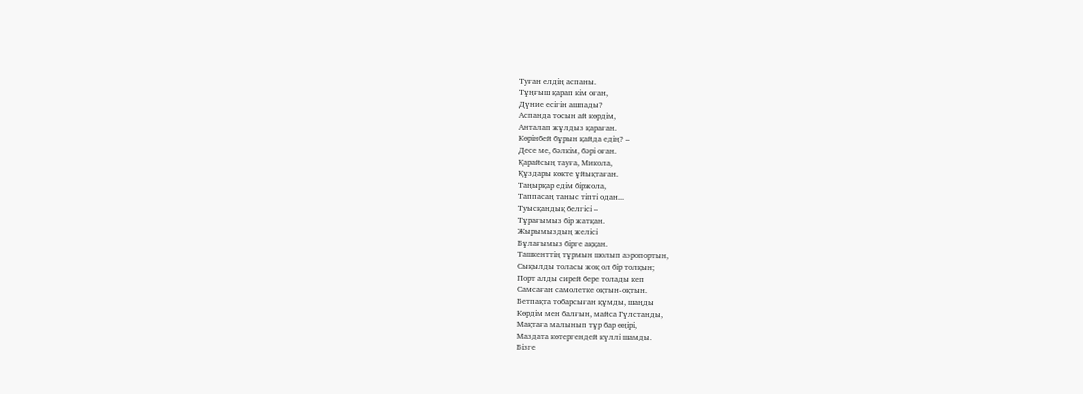Туған елдің аспаны.
Тұңғыш қарап кім оған,
Дүние есігін ашпады?
Аспанда тосын ай көрдім,
Анталап жұлдыз қараған.
Көрінбей бұрын қайда едің? –
Десе ме, бəлкім, бəрі оған.
Қарайсың тауға, Микола,
Құздары көкте ұйықтаған.
Таңырқар едім біржола,
Таппасаң таныс тіпті одан...
Туысқандық белгісі –
Тұрағымыз бір жатқан.
Жырымыздың желісі
Бұлағымыз бірге аққан.
Ташкенттің тұрмын шолып аэропортын,
Сықылды толасы жоқ ол бір толқын;
Порт алды сирей бере толады кеп
Самсаған самолетке оқтын-оқтын.
Бетпақта тобарсыған құмды, шаңды
Көрдім мен балғын, майса Гүлстанды,
Мақтаға малынып тұр бар өңірі,
Маздата көтергендей күллі шамды.
Бізге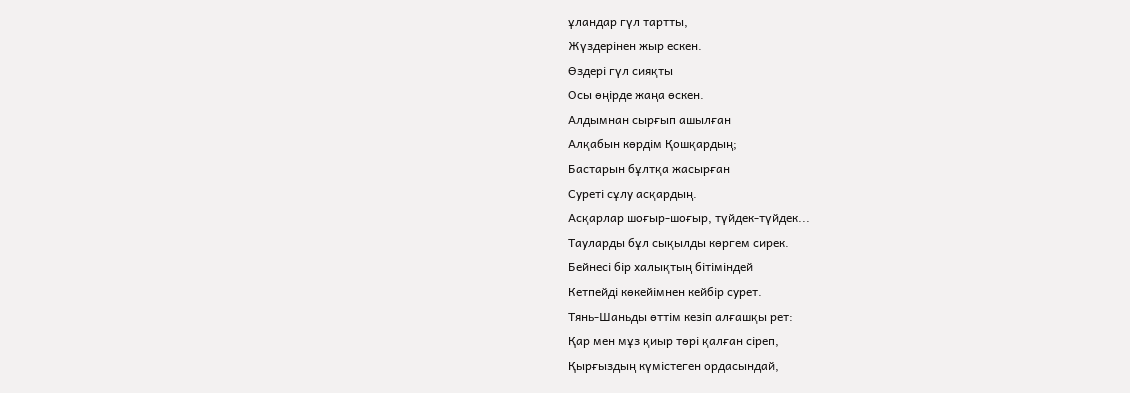ұландар гүл тартты,
Жүздерінен жыр ескен.
Өздері гүл сияқты
Осы өңірде жаңа өскен.
Алдымнан сырғып ашылған
Алқабын көрдім Қошқардың;
Бастарын бұлтқа жасырған
Суреті сұлу асқардың.
Асқарлар шоғыр-шоғыр, түйдек-түйдек...
Тауларды бұл сықылды көргем сирек.
Бейнесі бір халықтың бітіміндей
Кетпейді көкейімнен кейбір сурет.
Тянь-Шаньды өттім кезіп алғашқы рет:
Қар мен мұз қиыр төрі қалған сіреп,
Қырғыздың күмістеген ордасындай,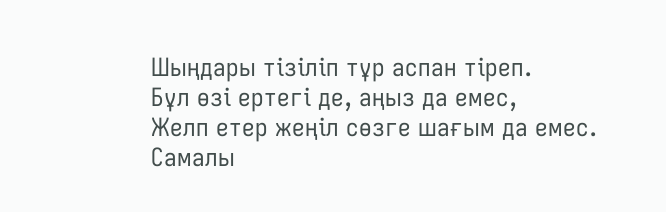Шыңдары тізіліп тұр аспан тіреп.
Бұл өзі ертегі де, аңыз да емес,
Желп етер жеңіл сөзге шағым да емес.
Самалы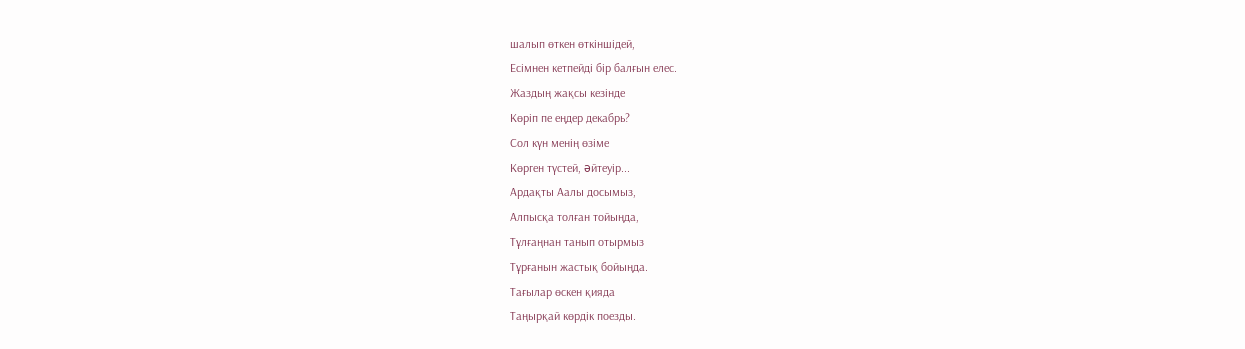шалып өткен өткіншідей,
Есімнен кетпейді бір балғын елес.
Жаздың жақсы кезінде
Көріп пе еңдер декабрь?
Сол күн менің өзіме
Көрген түстей, əйтеуір...
Ардақты Аалы досымыз,
Алпысқа толған тойыңда,
Тұлғаңнан танып отырмыз
Тұрғанын жастық бойыңда.
Тағылар өскен қияда
Таңырқай көрдік поезды.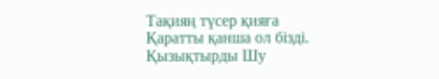Тақияң түсер қияға
Қаратты қанша ол бізді.
Қызықтырды Шу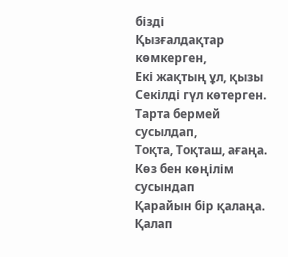бізді
Қызғалдақтар көмкерген,
Екі жақтың ұл, қызы
Секілді гүл көтерген.
Тарта бермей сусылдап,
Тоқта, Тоқташ, ағаңа.
Көз бен көңілім сусындап
Қарайын бір қалаңа.
Қалап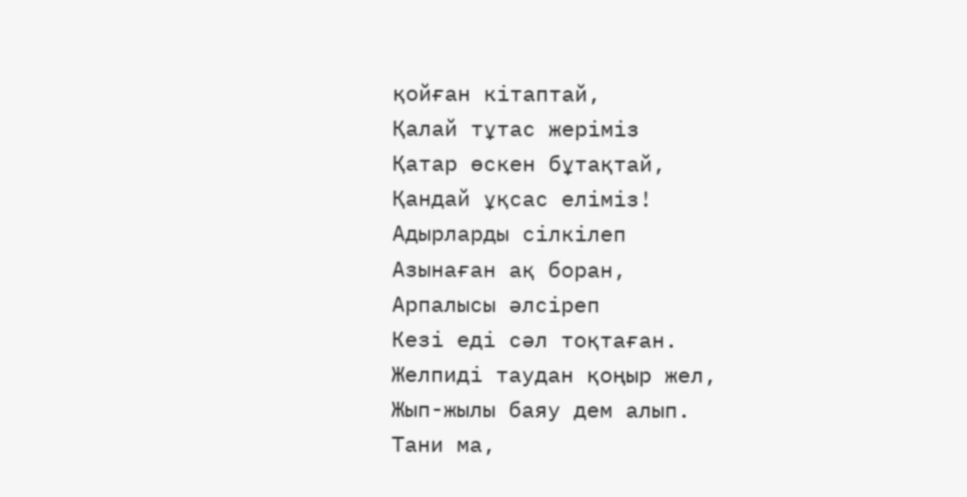қойған кітаптай,
Қалай тұтас жеріміз
Қатар өскен бұтақтай,
Қандай ұқсас еліміз!
Адырларды сілкілеп
Азынаған ақ боран,
Арпалысы əлсіреп
Кезі еді сəл тоқтаған.
Желпиді таудан қоңыр жел,
Жып-жылы баяу дем алып.
Тани ма,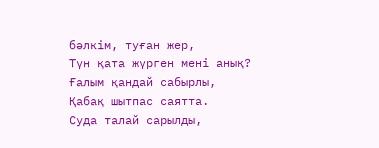бəлкім, туған жер,
Түн қата жүрген мені анық?
Ғалым қандай сабырлы,
Қабақ шытпас саятта.
Суда талай сарылды,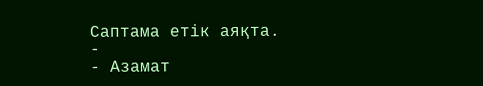Саптама етік аяқта.
-
- Азамат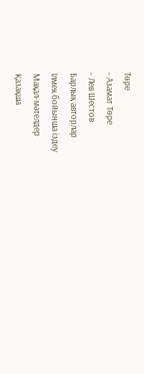Төре
- Азамат Төре
- Лев Шестов
Барлық авторлар
Ілмек бойынша іздеу
Мақал-мәтелдер
Қазақша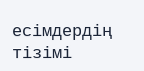есімдердің тізімі